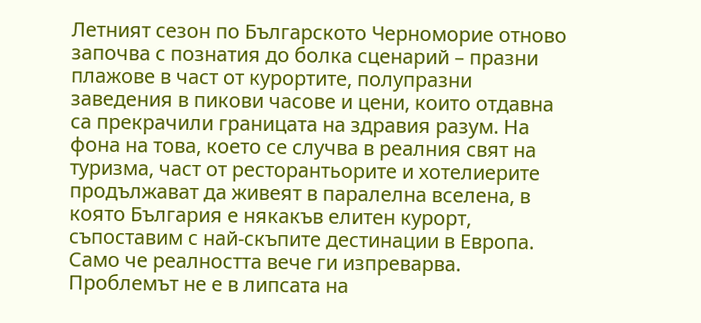Летният сезон по Българското Черноморие отново започва с познатия до болка сценарий – празни плажове в част от курортите, полупразни заведения в пикови часове и цени, които отдавна са прекрачили границата на здравия разум. На фона на това, което се случва в реалния свят на туризма, част от ресторантьорите и хотелиерите продължават да живеят в паралелна вселена, в която България е някакъв елитен курорт, съпоставим с най-скъпите дестинации в Европа. Само че реалността вече ги изпреварва.
Проблемът не е в липсата на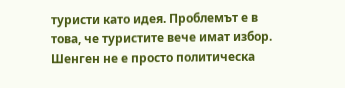туристи като идея. Проблемът е в това, че туристите вече имат избор. Шенген не е просто политическа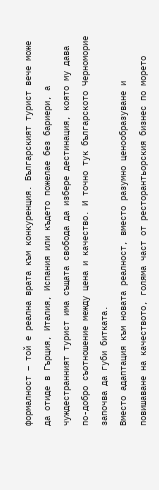формалност – той е реална врата към конкуренция. Българският турист вече може да отиде в Гърция, Италия, Испания или където пожелае без бариери, а чуждестранният турист има същата свобода да избере дестинация, която му дава по-добро съотношение между цена и качество. И точно тук българското Черноморие започва да губи битката.
Вместо адаптация към новата реалност, вместо разумно ценообразуване и повишаване на качеството, голяма част от ресторантьорския бизнес по морето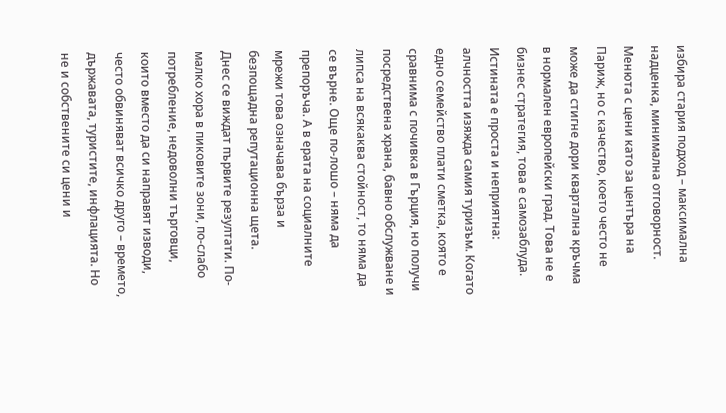избира стария подход – максимална надценка, минимална отговорност. Менюта с цени като за центъра на Париж, но с качество, което често не може да стигне дори квартална кръчма в нормален европейски град. Това не е бизнес стратегия, това е самозаблуда.
Истината е проста и неприятна: алчността изяжда самия туризъм. Когато едно семейство плати сметка, която е сравнима с почивка в Гърция, но получи посредствена храна, бавно обслужване и липса на всякаква стойност, то няма да се върне. Още по-лошо – няма да препоръча. А в ерата на социалните мрежи това означава бърза и безпощадна репутационна щета.
Днес се виждат първите резултати. По-малко хора в пиковите зони, по-слабо потребление, недоволни търговци, които вместо да си направят изводи, често обвиняват всичко друго – времето, държавата, туристите, инфлацията. Но не и собствените си цени и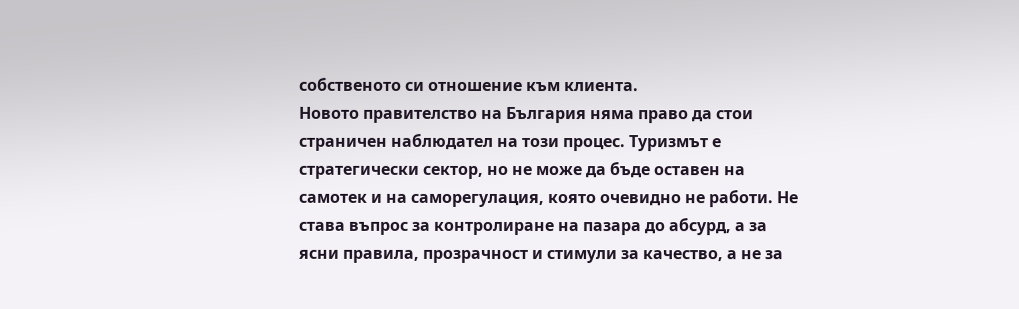собственото си отношение към клиента.
Новото правителство на България няма право да стои страничен наблюдател на този процес. Туризмът е стратегически сектор, но не може да бъде оставен на самотек и на саморегулация, която очевидно не работи. Не става въпрос за контролиране на пазара до абсурд, а за ясни правила, прозрачност и стимули за качество, а не за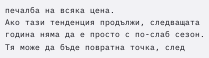печалба на всяка цена.
Ако тази тенденция продължи, следващата година няма да е просто с по-слаб сезон. Тя може да бъде повратна точка, след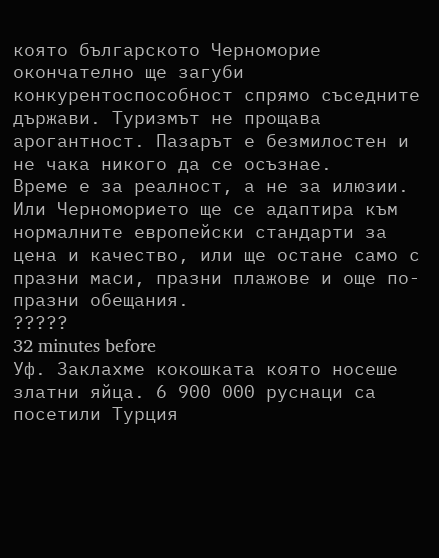която българското Черноморие окончателно ще загуби конкурентоспособност спрямо съседните държави. Туризмът не прощава арогантност. Пазарът е безмилостен и не чака никого да се осъзнае.
Време е за реалност, а не за илюзии. Или Черноморието ще се адаптира към нормалните европейски стандарти за цена и качество, или ще остане само с празни маси, празни плажове и още по-празни обещания.
?????
32 minutes before
Уф. Заклахме кокошката която носеше златни яйца. 6 900 000 руснаци са посетили Турция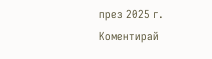през 2025 г.
Коментирай